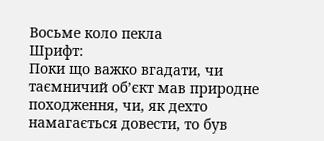Восьме коло пекла
Шрифт:
Поки що важко вгадати, чи таємничий об’єкт мав природне походження, чи, як дехто намагається довести, то був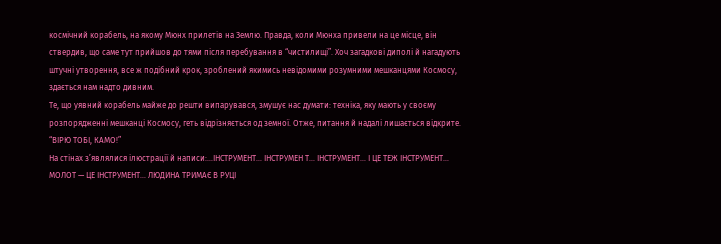космічний корабель, на якому Мюнх прилетів на Землю. Правда, коли Мюнха привели на це місце, він ствердив, що саме тут прийшов до тями після перебування в “чистилищі”. Хоч загадкові диполі й нагадують штучні утворення, все ж подібний крок, зроблений якимись невідомими розумними мешканцями Космосу, здається нам надто дивним.
Те, що уявний корабель майже до решти випарувався, змушує нас думати: техніка, яку мають у своєму розпорядженні мешканці Космосу, геть відрізняється од земної. Отже, питання й надалі лишається відкрите.
“ВІРЮ ТОБІ, КАМО!”
На стінах з’являлися ілюстрації й написи:…ІНСТРУМЕНТ… ІНСТРУМЕН Т… ІНСТРУМЕНТ… І ЦЕ ТЕЖ ІНСТРУМЕНТ… МОЛОТ — ЦЕ ІНСТРУМЕНТ… ЛЮДИНА ТРИМАЄ В РУЦІ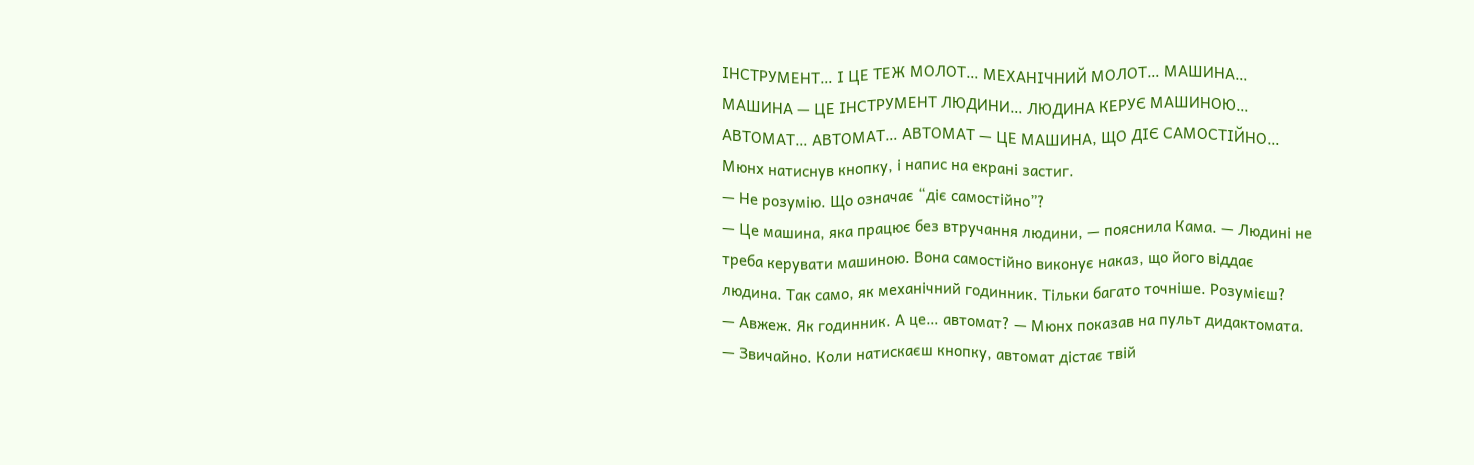ІНСТРУМЕНТ… І ЦЕ ТЕЖ МОЛОТ… МЕХАНІЧНИЙ МОЛОТ… МАШИНА… МАШИНА — ЦЕ ІНСТРУМЕНТ ЛЮДИНИ… ЛЮДИНА КЕРУЄ МАШИНОЮ… АВТОМАТ… АВТОМАТ… АВТОМАТ — ЦЕ МАШИНА, ЩО ДІЄ САМОСТІЙНО…
Мюнх натиснув кнопку, і напис на екрані застиг.
— Не розумію. Що означає “діє самостійно”?
— Це машина, яка працює без втручання людини, — пояснила Кама. — Людині не треба керувати машиною. Вона самостійно виконує наказ, що його віддає людина. Так само, як механічний годинник. Тільки багато точніше. Розумієш?
— Авжеж. Як годинник. А це… автомат? — Мюнх показав на пульт дидактомата.
— Звичайно. Коли натискаєш кнопку, автомат дістає твій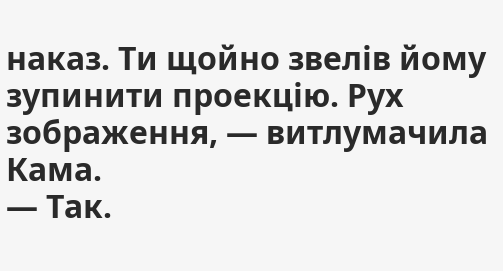наказ. Ти щойно звелів йому зупинити проекцію. Рух зображення, — витлумачила Кама.
— Так.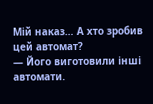Мій наказ… А хто зробив цей автомат?
— Його виготовили інші автомати.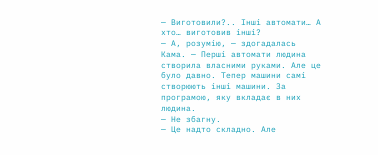— Виготовили?.. Інші автомати… А хто… виготовив інші?
— А, розумію, — здогадалась Кама. — Перші автомати людина створила власними руками. Але це було давно. Тепер машини самі створюють інші машини. За програмою, яку вкладає в них людина.
— Не збагну.
— Це надто складно. Але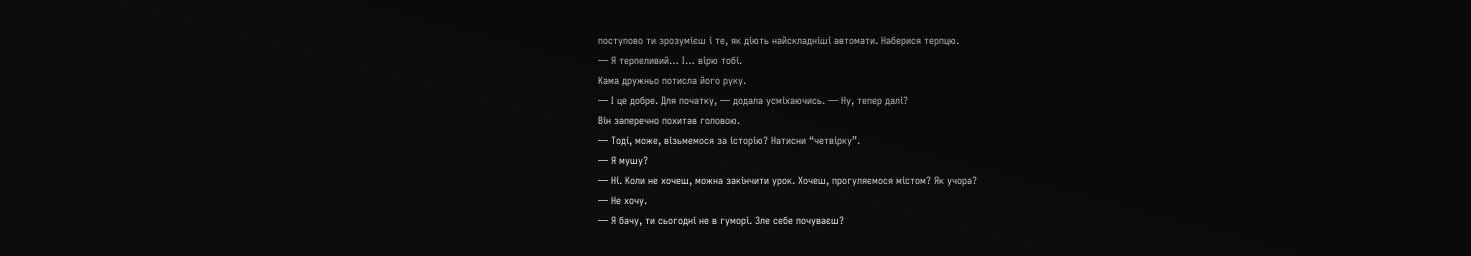поступово ти зрозумієш і те, як діють найскладніші автомати. Наберися терпцю.
— Я терпеливий… І… вірю тобі.
Кама дружньо потисла його руку.
— І це добре. Для початку, — додала усміхаючись. — Ну, тепер далі?
Він заперечно похитав головою.
— Тоді, може, візьмемося за історію? Натисни “четвірку”.
— Я мушу?
— Ні. Коли не хочеш, можна закінчити урок. Хочеш, прогуляємося містом? Як учора?
— Не хочу.
— Я бачу, ти сьогодні не в гуморі. Зле себе почуваєш?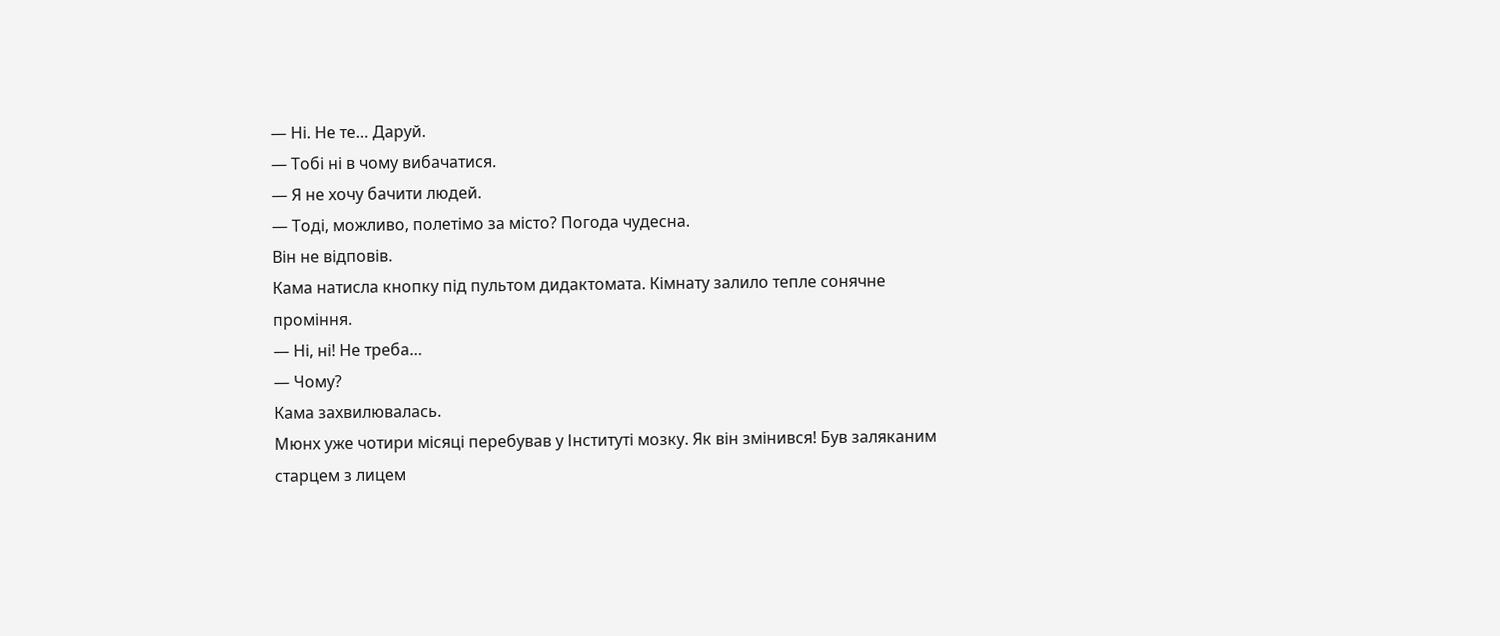— Ні. Не те… Даруй.
— Тобі ні в чому вибачатися.
— Я не хочу бачити людей.
— Тоді, можливо, полетімо за місто? Погода чудесна.
Він не відповів.
Кама натисла кнопку під пультом дидактомата. Кімнату залило тепле сонячне проміння.
— Ні, ні! Не треба…
— Чому?
Кама захвилювалась.
Мюнх уже чотири місяці перебував у Інституті мозку. Як він змінився! Був заляканим старцем з лицем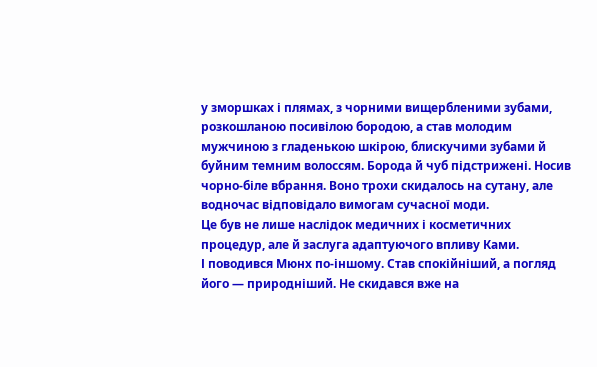у зморшках і плямах, з чорними вищербленими зубами, розкошланою посивілою бородою, а став молодим мужчиною з гладенькою шкірою, блискучими зубами й буйним темним волоссям. Борода й чуб підстрижені. Носив чорно-біле вбрання. Воно трохи скидалось на сутану, але водночас відповідало вимогам сучасної моди.
Це був не лише наслідок медичних і косметичних процедур, але й заслуга адаптуючого впливу Ками.
І поводився Мюнх по-іншому. Став спокійніший, а погляд його — природніший. Не скидався вже на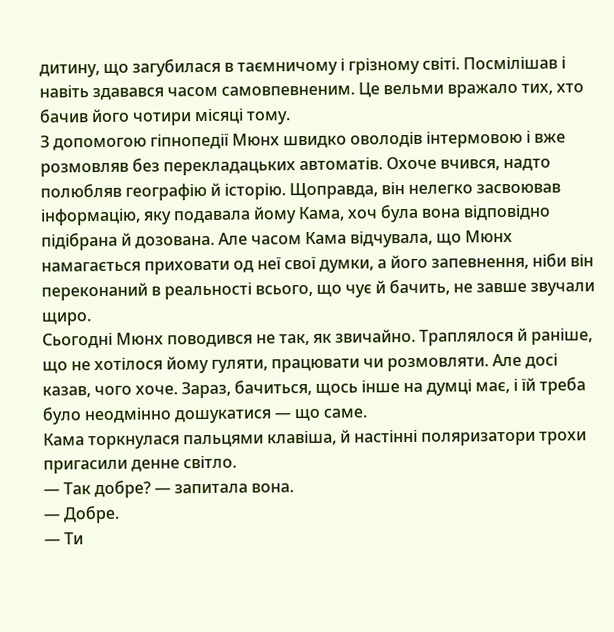дитину, що загубилася в таємничому і грізному світі. Посмілішав і навіть здавався часом самовпевненим. Це вельми вражало тих, хто бачив його чотири місяці тому.
З допомогою гіпнопедії Мюнх швидко оволодів інтермовою і вже розмовляв без перекладацьких автоматів. Охоче вчився, надто полюбляв географію й історію. Щоправда, він нелегко засвоював інформацію, яку подавала йому Кама, хоч була вона відповідно підібрана й дозована. Але часом Кама відчувала, що Мюнх намагається приховати од неї свої думки, а його запевнення, ніби він переконаний в реальності всього, що чує й бачить, не завше звучали щиро.
Сьогодні Мюнх поводився не так, як звичайно. Траплялося й раніше, що не хотілося йому гуляти, працювати чи розмовляти. Але досі казав, чого хоче. Зараз, бачиться, щось інше на думці має, і їй треба було неодмінно дошукатися — що саме.
Кама торкнулася пальцями клавіша, й настінні поляризатори трохи пригасили денне світло.
— Так добре? — запитала вона.
— Добре.
— Ти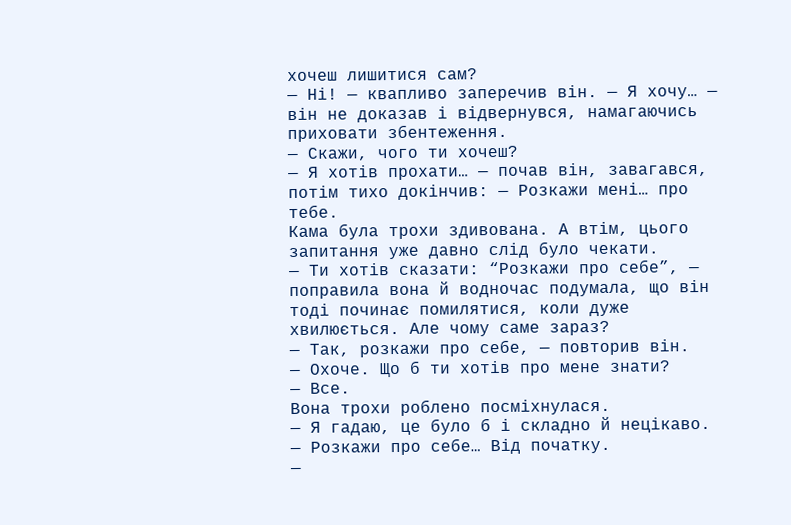хочеш лишитися сам?
— Ні! — квапливо заперечив він. — Я хочу… — він не доказав і відвернувся, намагаючись приховати збентеження.
— Скажи, чого ти хочеш?
— Я хотів прохати… — почав він, завагався, потім тихо докінчив: — Розкажи мені… про тебе.
Кама була трохи здивована. А втім, цього запитання уже давно слід було чекати.
— Ти хотів сказати: “Розкажи про себе”, — поправила вона й водночас подумала, що він тоді починає помилятися, коли дуже хвилюється. Але чому саме зараз?
— Так, розкажи про себе, — повторив він.
— Охоче. Що б ти хотів про мене знати?
— Все.
Вона трохи роблено посміхнулася.
— Я гадаю, це було б і складно й нецікаво.
— Розкажи про себе… Від початку.
—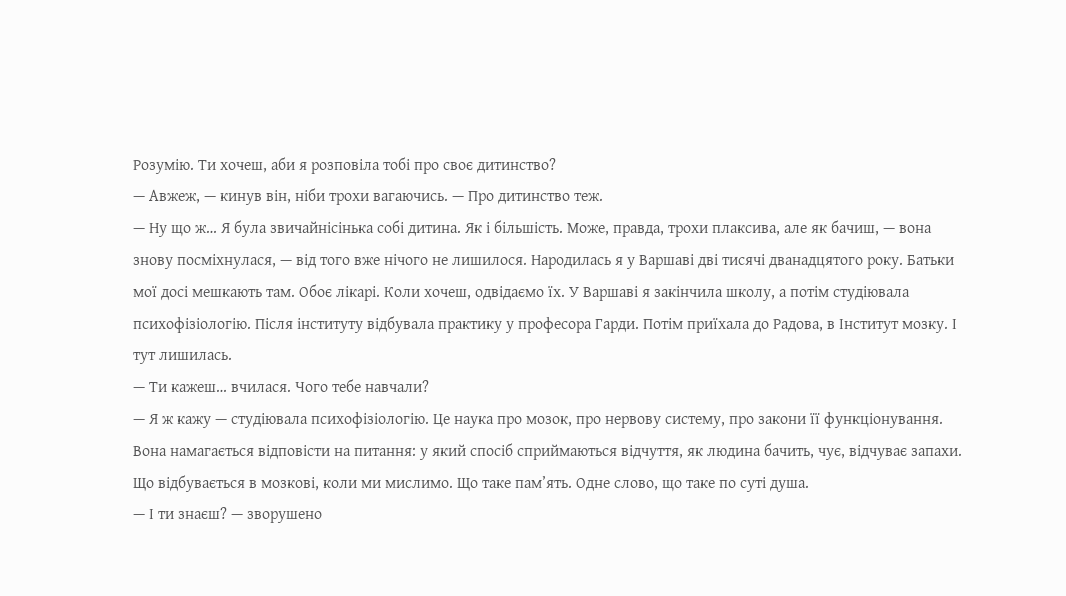Розумію. Ти хочеш, аби я розповіла тобі про своє дитинство?
— Авжеж, — кинув він, ніби трохи вагаючись. — Про дитинство теж.
— Ну що ж… Я була звичайнісінька собі дитина. Як і більшість. Може, правда, трохи плаксива, але як бачиш, — вона знову посміхнулася, — від того вже нічого не лишилося. Народилась я у Варшаві дві тисячі дванадцятого року. Батьки мої досі мешкають там. Обоє лікарі. Коли хочеш, одвідаємо їх. У Варшаві я закінчила школу, а потім студіювала психофізіологію. Після інституту відбувала практику у професора Гарди. Потім приїхала до Радова, в Інститут мозку. І тут лишилась.
— Ти кажеш… вчилася. Чого тебе навчали?
— Я ж кажу — студіювала психофізіологію. Це наука про мозок, про нервову систему, про закони її функціонування. Вона намагається відповісти на питання: у який спосіб сприймаються відчуття, як людина бачить, чує, відчуває запахи. Що відбувається в мозкові, коли ми мислимо. Що таке пам’ять. Одне слово, що таке по суті душа.
— І ти знаєш? — зворушено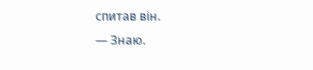спитав він.
— Знаю.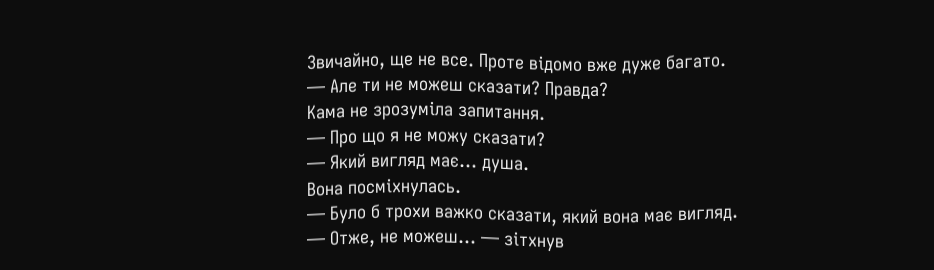Звичайно, ще не все. Проте відомо вже дуже багато.
— Але ти не можеш сказати? Правда?
Кама не зрозуміла запитання.
— Про що я не можу сказати?
— Який вигляд має… душа.
Вона посміхнулась.
— Було б трохи важко сказати, який вона має вигляд.
— Отже, не можеш… — зітхнув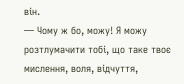він.
— Чому ж бо, можу! Я можу розтлумачити тобі, що таке твоє мислення, воля, відчуття,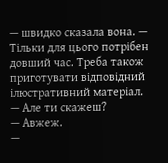— швидко сказала вона. — Тільки для цього потрібен довший час. Треба також приготувати відповідний ілюстративний матеріал.
— Але ти скажеш?
— Авжеж.
—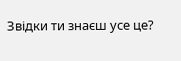Звідки ти знаєш усе це?